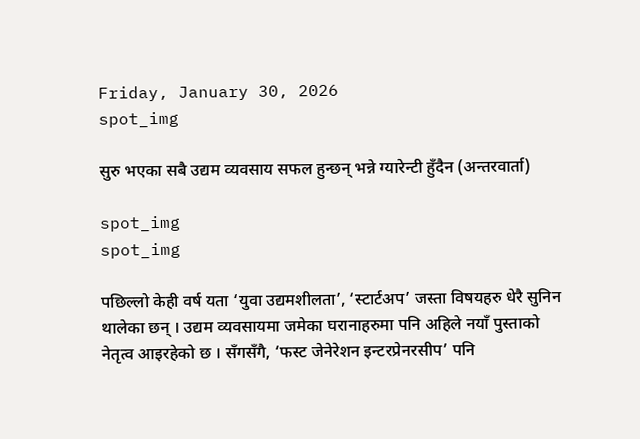Friday, January 30, 2026
spot_img

सुरु भएका सबै उद्यम व्यवसाय सफल हुन्छन् भन्ने ग्यारेन्टी हुँदैन (अन्तरवार्ता)

spot_img
spot_img

पछिल्लो केही वर्ष यता ‘युवा उद्यमशीलता’, ‘स्टार्टअप’ जस्ता विषयहरु धेरै सुनिन थालेका छन् । उद्यम व्यवसायमा जमेका घरानाहरुमा पनि अहिले नयाँ पुस्ताको नेतृत्व आइरहेको छ । सँगसँगै, ‘फस्ट जेनेरेशन इन्टरप्रेनरसीप’ पनि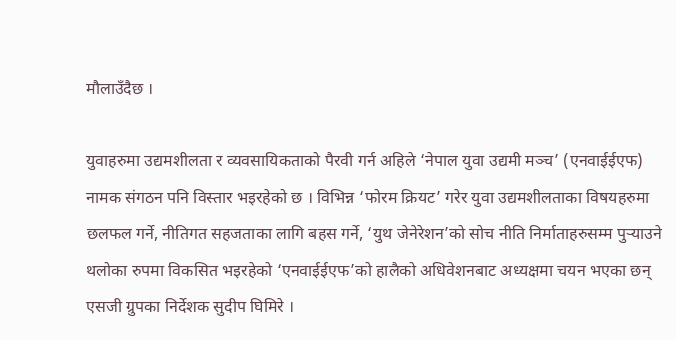मौलाउँदैछ ।

युवाहरुमा उद्यमशीलता र व्यवसायिकताको पैरवी गर्न अहिले ‘नेपाल युवा उद्यमी मञ्च’ (एनवाईईएफ) नामक संगठन पनि विस्तार भइरहेको छ । विभिन्न ‘फोरम क्रियट’ गरेर युवा उद्यमशीलताका विषयहरुमा छलफल गर्ने, नीतिगत सहजताका लागि बहस गर्ने, ‘युथ जेनेरेशन’को सोच नीति निर्माताहरुसम्म पुर्‍याउने थलोका रुपमा विकसित भइरहेको ‘एनवाईईएफ’को हालैको अधिवेशनबाट अध्यक्षमा चयन भएका छन् एसजी ग्रुपका निर्देशक सुदीप घिमिरे ।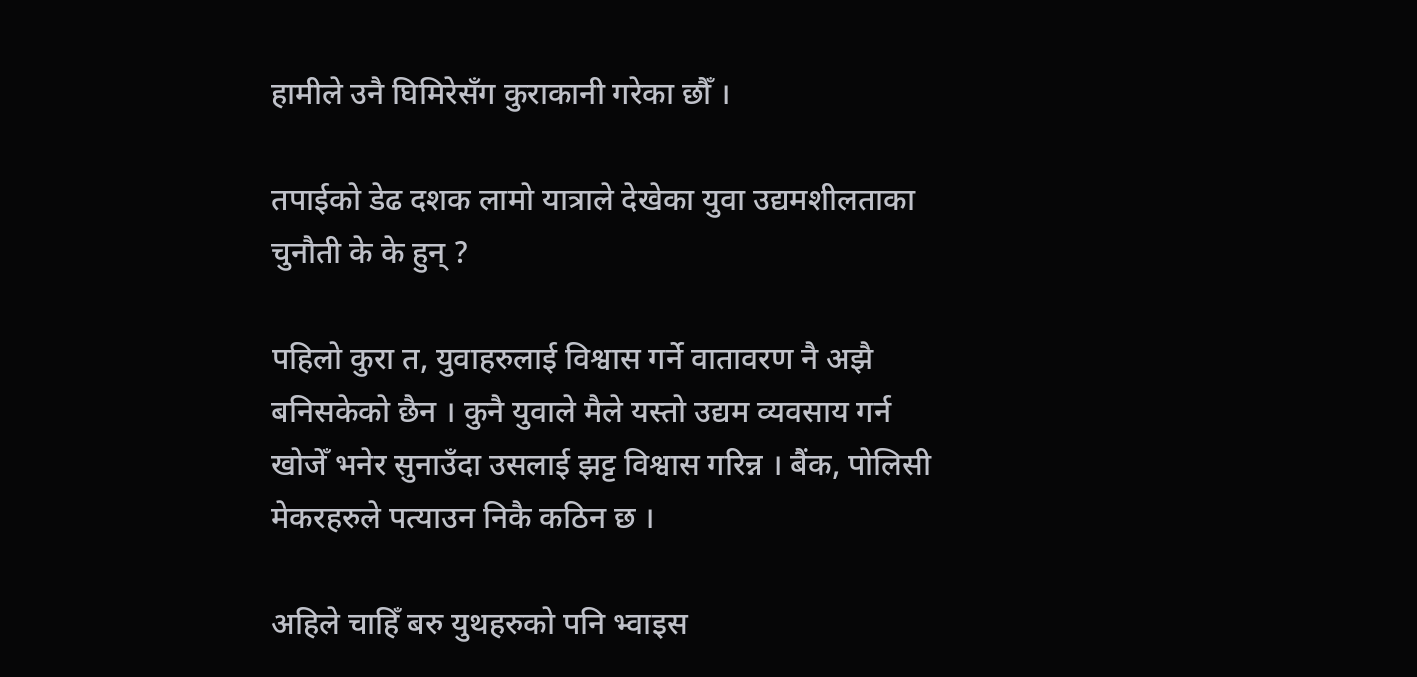हामीले उनै घिमिरेसँग कुराकानी गरेका छौँ ।

तपाईको डेढ दशक लामो यात्राले देखेका युवा उद्यमशीलताका चुनौती के के हुन् ?

पहिलो कुरा त, युवाहरुलाई विश्वास गर्ने वातावरण नै अझै बनिसकेको छैन । कुनै युवाले मैले यस्तो उद्यम व्यवसाय गर्न खोजेँ भनेर सुनाउँदा उसलाई झट्ट विश्वास गरिन्न । बैंक, पोलिसी मेकरहरुले पत्याउन निकै कठिन छ ।

अहिले चाहिँ बरु युथहरुको पनि भ्वाइस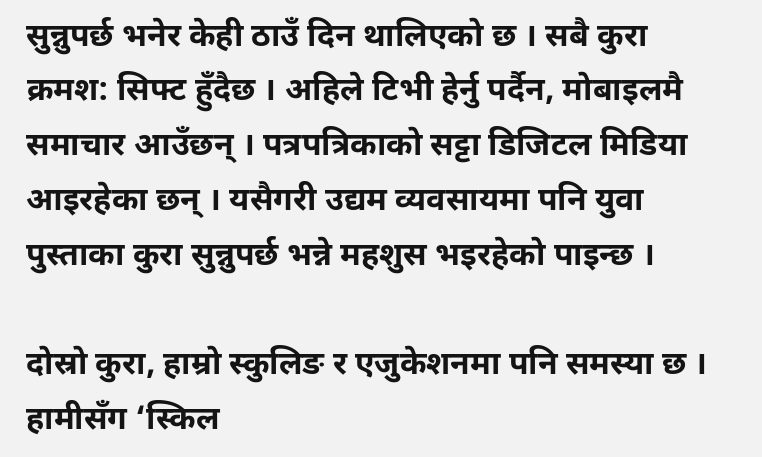सुन्नुपर्छ भनेर केही ठाउँ दिन थालिएको छ । सबै कुरा क्रमश: सिफ्ट हुँदैछ । अहिले टिभी हेर्नु पर्दैन, मोबाइलमै समाचार आउँछन् । पत्रपत्रिकाको सट्टा डिजिटल मिडिया आइरहेका छन् । यसैगरी उद्यम व्यवसायमा पनि युवा पुस्ताका कुरा सुन्नुपर्छ भन्ने महशुस भइरहेको पाइन्छ ।

दोस्रो कुरा, हाम्रो स्कुलिङ र एजुकेशनमा पनि समस्या छ । हामीसँग ‘स्किल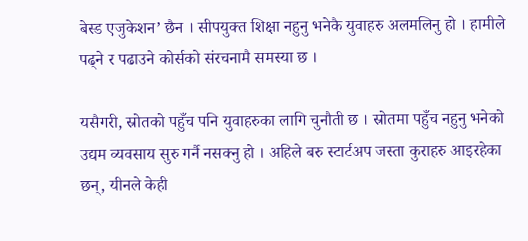बेस्ड एजुकेशन’ छैन । सीपयुक्त शिक्षा नहुनु भनेकै युवाहरु अलमलिनु हो । हामीले पढ्ने र पढाउने कोर्सको संरचनामै समस्या छ ।

यसैगरी, स्रोतको पहुँच पनि युवाहरुका लागि चुनौती छ । स्रोतमा पहुँच नहुनु भनेको उद्यम व्यवसाय सुरु गर्नै नसक्नु हो । अहिले बरु स्टार्टअप जस्ता कुराहरु आइरहेका छन्, यीनले केही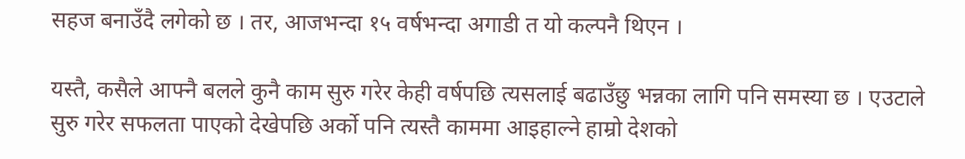सहज बनाउँदै लगेको छ । तर, आजभन्दा १५ वर्षभन्दा अगाडी त यो कल्पनै थिएन ।

यस्तै, कसैले आफ्नै बलले कुनै काम सुरु गरेर केही वर्षपछि त्यसलाई बढाउँछु भन्नका लागि पनि समस्या छ । एउटाले सुरु गरेर सफलता पाएको देखेपछि अर्को पनि त्यस्तै काममा आइहाल्ने हाम्रो देशको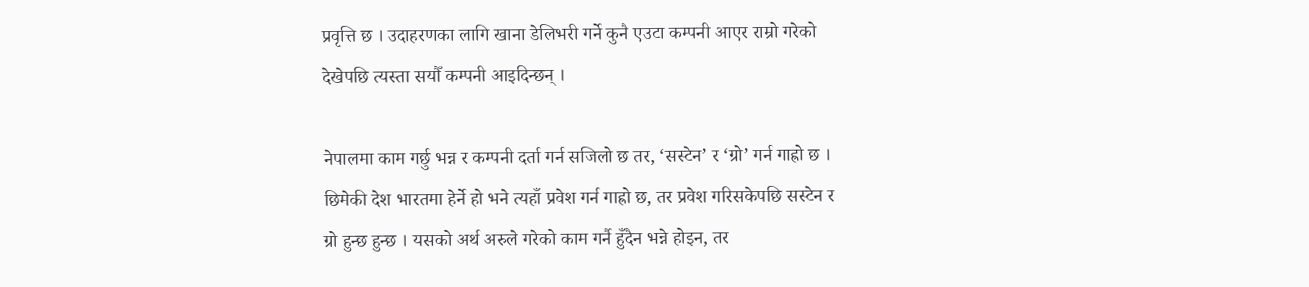प्रवृत्ति छ । उदाहरणका लागि खाना डेलिभरी गर्ने कुनै एउटा कम्पनी आएर राम्रो गरेको देखेपछि त्यस्ता सयौँ कम्पनी आइदिन्छन् ।

नेपालमा काम गर्छु भन्न र कम्पनी दर्ता गर्न सजिलो छ तर, ‘सस्टेन’ र ‘ग्रो’ गर्न गाह्रो छ । छिमेकी देश भारतमा हेर्ने हो भने त्यहाँ प्रवेश गर्न गाह्रो छ, तर प्रवेश गरिसकेपछि सस्टेन र ग्रो हुन्छ हुन्छ । यसको अर्थ अरुले गरेको काम गर्नै हुँदैन भन्ने होइन, तर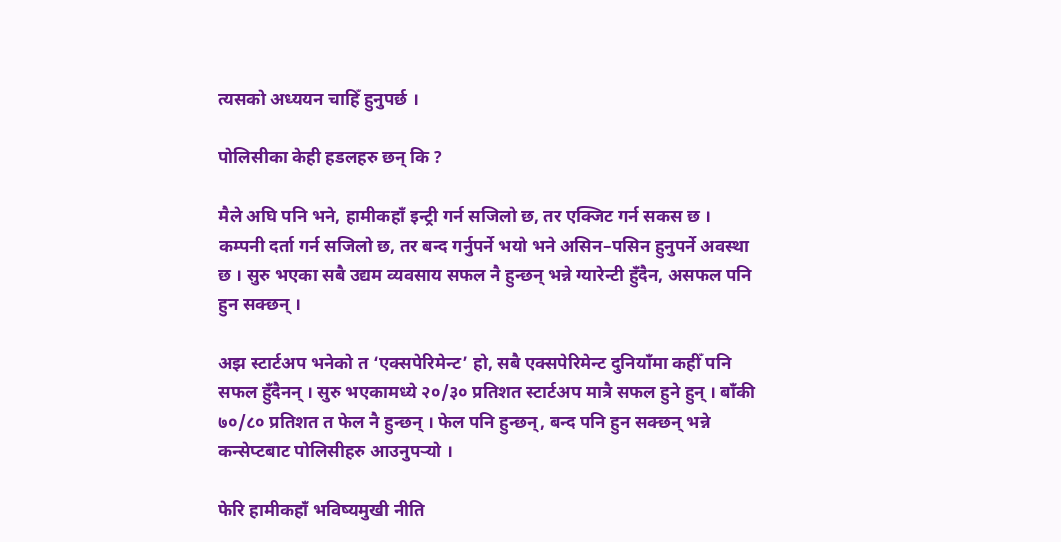त्यसको अध्ययन चाहिँ हुनुपर्छ ।

पोलिसीका केही हडलहरु छन् कि ?

मैले अघि पनि भने, हामीकहाँ इन्ट्री गर्न सजिलो छ, तर एक्जिट गर्न सकस छ । कम्पनी दर्ता गर्न सजिलो छ, तर बन्द गर्नुपर्ने भयो भने असिन–पसिन हुनुपर्ने अवस्था छ । सुरु भएका सबै उद्यम व्यवसाय सफल नै हुन्छन् भन्ने ग्यारेन्टी हुँदैन, असफल पनि हुन सक्छन् ।

अझ स्टार्टअप भनेको त ‘एक्सपेरिमेन्ट’ हो, सबै एक्सपेरिमेन्ट दुनियाँमा कहीँ पनि सफल हुँदैनन् । सुरु भएकामध्ये २०/३० प्रतिशत स्टार्टअप मात्रै सफल हुने हुन् । बाँकी ७०/८० प्रतिशत त फेल नै हुन्छन् । फेल पनि हुन्छन्, बन्द पनि हुन सक्छन् भन्ने कन्सेप्टबाट पोलिसीहरु आउनुपर्‍यो ।

फेरि हामीकहाँ भविष्यमुखी नीति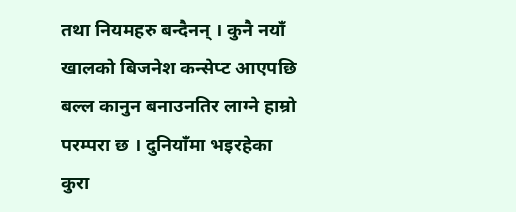तथा नियमहरु बन्दैनन् । कुनै नयाँ खालको बिजनेश कन्सेप्ट आएपछि बल्ल कानुन बनाउनतिर लाग्ने हाम्रो परम्परा छ । दुनियाँमा भइरहेका कुरा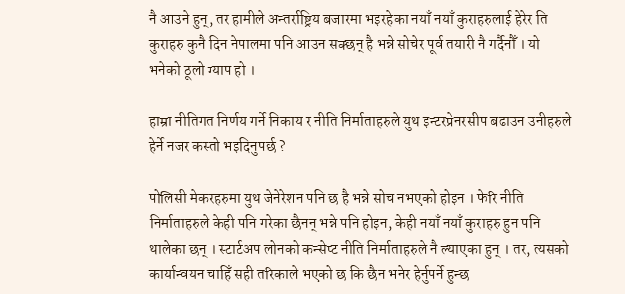नै आउने हुन्, तर हामीले अन्तर्राष्ट्रिय बजारमा भइरहेका नयाँ नयाँ कुराहरुलाई हेरेर ति कुराहरु कुनै दिन नेपालमा पनि आउन सक्छन् है भन्ने सोचेर पूर्व तयारी नै गर्दैनौँ । यो भनेको ठूलो ग्याप हो ।

हाम्रा नीतिगत निर्णय गर्ने निकाय र नीति निर्माताहरुले युथ इन्टरप्रेनरसीप बढाउन उनीहरुले हेर्ने नजर कस्तो भइदिनुपर्छ ?

पोलिसी मेकरहरुमा युथ जेनेरेशन पनि छ है भन्ने सोच नभएको होइन । फेरि नीति निर्माताहरुले केही पनि गरेका छैनन् भन्ने पनि होइन, केही नयाँ नयाँ कुराहरु हुन पनि थालेका छन् । स्टार्टअप लोनको कन्सेप्ट नीति निर्माताहरुले नै ल्याएका हुन् । तर, त्यसको कार्यान्वयन चाहिँ सही तरिकाले भएको छ कि छैन भनेर हेर्नुपर्ने हुन्छ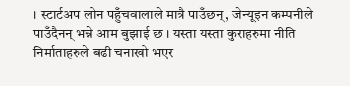। स्टार्टअप लोन पहुँचवालाले मात्रै पाउँछन्, जेन्यूइन कम्पनीले पाउँदैनन् भन्ने आम बुझाई छ । यस्ता यस्ता कुराहरुमा नीति निर्माताहरुले बढी चनाखो भएर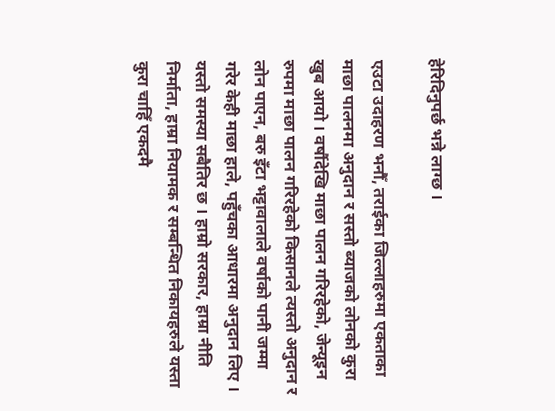हेरिदिनुपर्छ भन्ने लाग्छ ।

एउटा उदाहरण भनौँ, तराईका जिल्लाहरुमा एकताका माछा पालनमा अनुदान र सस्तो ब्याजको लोनको कुरा खुब आयो । वर्षौदेखि माछा पालन गरिरहेको, जेन्यूइन रुपमा माछा पालन गरिरहेको किसानले त्यस्तो अनुदान र लोन पाएन, बरु इँटा भट्टावालाले वर्षाको पानी जम्मा गरेर केही माछा हाले, पहुँचका आधारमा अनुदान लिए । यस्तो समस्या सबैतिर छ । हाम्रो सरकार, हाम्रा नीति निर्माता, हाम्रा नियामक र सम्बन्धित निकायहरुले यस्ता कुरा चाहिँ एकदमै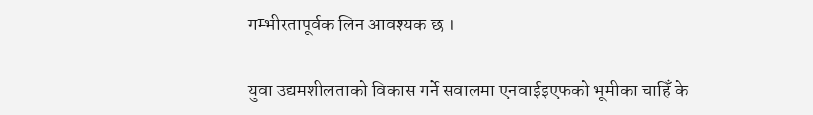गम्भीरतापूर्वक लिन आवश्यक छ ।

युवा उद्यमशीलताको विकास गर्ने सवालमा एनवाईइएफको भूमीका चाहिँ के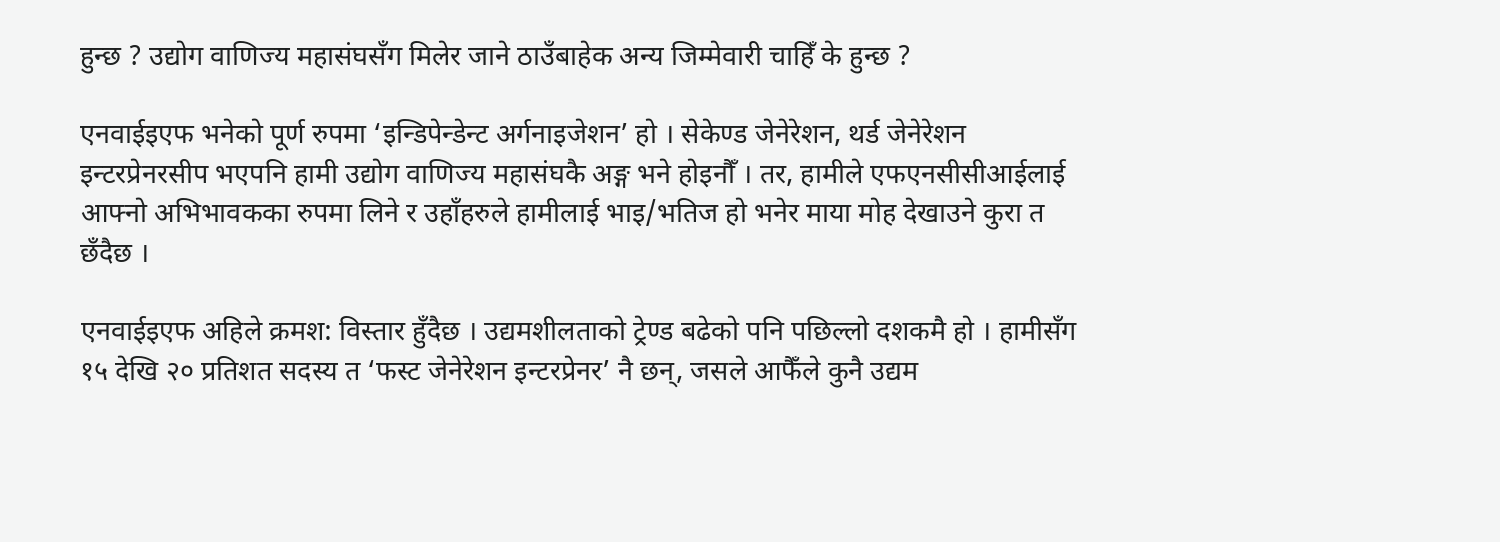हुन्छ ? उद्योग वाणिज्य महासंघसँग मिलेर जाने ठाउँबाहेक अन्य जिम्मेवारी चाहिँ के हुन्छ ?

एनवाईइएफ भनेको पूर्ण रुपमा ‘इन्डिपेन्डेन्ट अर्गनाइजेशन’ हो । सेकेण्ड जेनेरेशन, थर्ड जेनेरेशन इन्टरप्रेनरसीप भएपनि हामी उद्योग वाणिज्य महासंघकै अङ्ग भने होइनौँ । तर, हामीले एफएनसीसीआईलाई आफ्नो अभिभावकका रुपमा लिने र उहाँहरुले हामीलाई भाइ/भतिज हो भनेर माया मोह देखाउने कुरा त छँदैछ ।

एनवाईइएफ अहिले क्रमश: विस्तार हुँदैछ । उद्यमशीलताको ट्रेण्ड बढेको पनि पछिल्लो दशकमै हो । हामीसँग १५ देखि २० प्रतिशत सदस्य त ‘फस्ट जेनेरेशन इन्टरप्रेनर’ नै छन्, जसले आफैँले कुनै उद्यम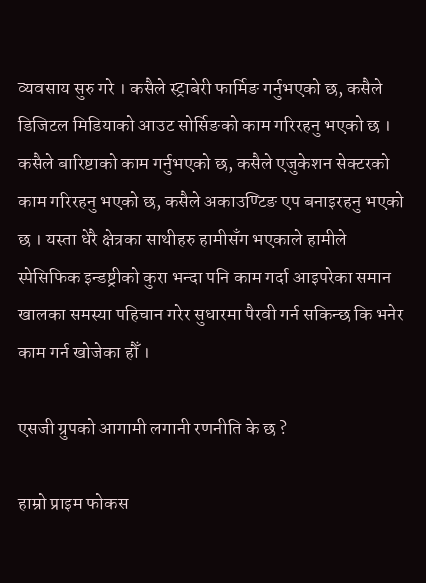व्यवसाय सुरु गरे । कसैले स्ट्राबेरी फार्मिङ गर्नुभएको छ, कसैले डिजिटल मिडियाको आउट सोर्सिङको काम गरिरहनु भएको छ । कसैले बारिष्टाको काम गर्नुभएको छ, कसैले एजुकेशन सेक्टरको काम गरिरहनु भएको छ, कसैले अकाउण्टिङ एप बनाइरहनु भएको छ । यस्ता धेरै क्षेत्रका साथीहरु हामीसँग भएकाले हामीले स्पेसिफिक इन्डष्ट्रीको कुरा भन्दा पनि काम गर्दा आइपरेका समान खालका समस्या पहिचान गरेर सुधारमा पैरवी गर्न सकिन्छ कि भनेर काम गर्न खोजेका हौँ ।

एसजी ग्रुपको आगामी लगानी रणनीति के छ ?

हाम्रो प्राइम फोकस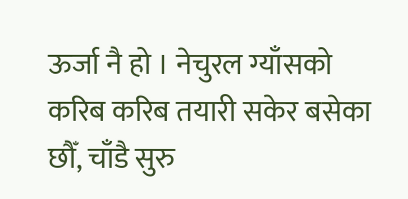ऊर्जा नै हो । नेचुरल ग्याँसको करिब करिब तयारी सकेर बसेका छौँ, चाँडै सुरु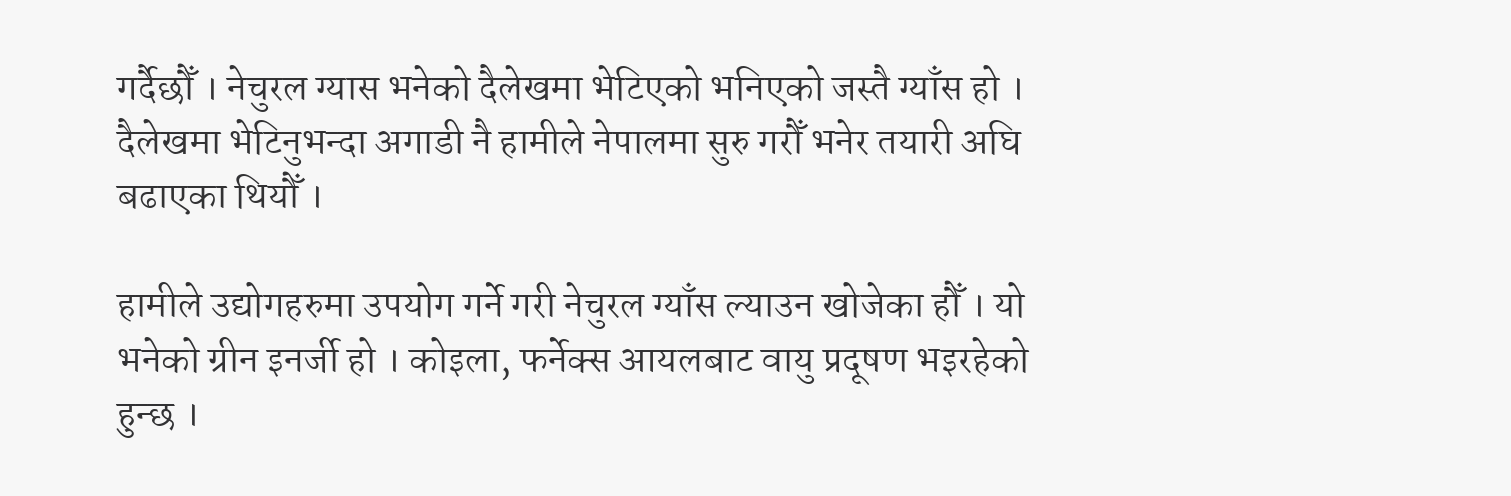गर्दैछौँ । नेचुरल ग्यास भनेको दैलेखमा भेटिएको भनिएको जस्तै ग्याँस हो । दैलेखमा भेटिनुभन्दा अगाडी नै हामीले नेपालमा सुरु गरौँ भनेर तयारी अघि बढाएका थियौँ ।

हामीले उद्योगहरुमा उपयोग गर्ने गरी नेचुरल ग्याँस ल्याउन खोजेका हौँ । यो भनेको ग्रीन इनर्जी हो । कोइला, फर्नेक्स आयलबाट वायु प्रदूषण भइरहेको हुन्छ ।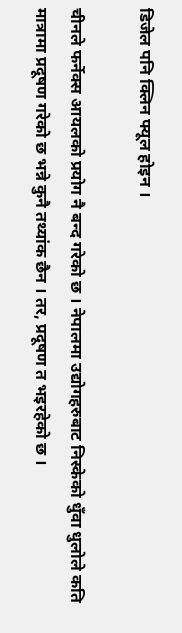डिजेल पनि क्लिन फ्यूल होइन ।

चीनले फर्नेक्स आयलको प्रयोग नै बन्द गरेको छ । नेपालमा उद्योगहरुबाट निस्केको धुँवा धुलोले कति मात्रामा प्रदूषण गरेको छ भन्ने कुनै तथ्यांक छैन । तर, प्रदूषण त भइरहेको छ ।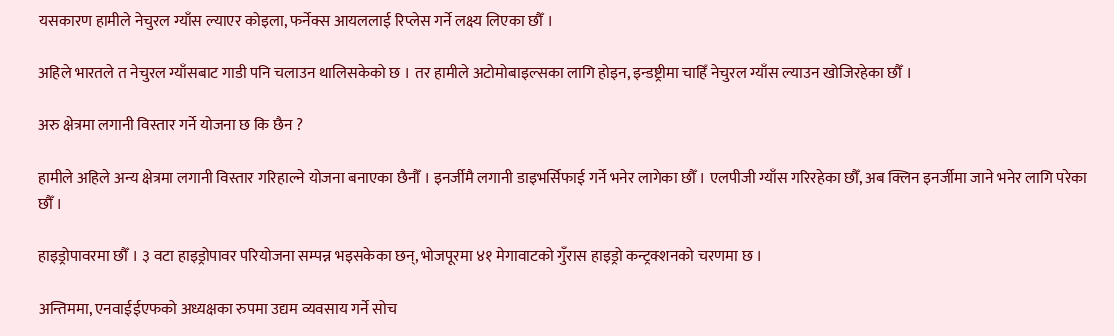यसकारण हामीले नेचुरल ग्याँस ल्याएर कोइला, फर्नेक्स आयललाई रिप्लेस गर्ने लक्ष्य लिएका छौँ ।

अहिले भारतले त नेचुरल ग्याँसबाट गाडी पनि चलाउन थालिसकेको छ । तर हामीले अटोमोबाइल्सका लागि होइन, इन्डष्ट्रीमा चाहिँ नेचुरल ग्याँस ल्याउन खोजिरहेका छौँ ।

अरु क्षेत्रमा लगानी विस्तार गर्ने योजना छ कि छैन ?

हामीले अहिले अन्य क्षेत्रमा लगानी विस्तार गरिहाल्ने योजना बनाएका छैनौँ । इनर्जीमै लगानी डाइभर्सिफाई गर्ने भनेर लागेका छौँ । एलपीजी ग्याँस गरिरहेका छौँ, अब क्लिन इनर्जीमा जाने भनेर लागि परेका छौँ ।

हाइड्रोपावरमा छौँ । ३ वटा हाइड्रोपावर परियोजना सम्पन्न भइसकेका छन्, भोजपूरमा ४१ मेगावाटको गुँरास हाइड्रो कन्ट्रक्शनको चरणमा छ ।

अन्तिममा, एनवाईईएफको अध्यक्षका रुपमा उद्यम व्यवसाय गर्ने सोच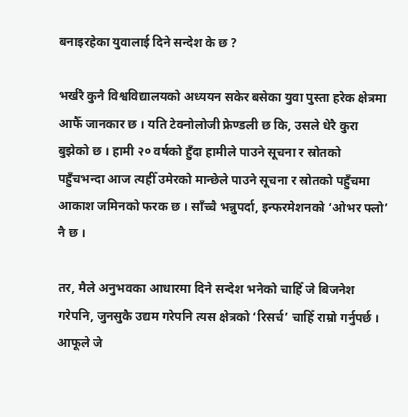बनाइरहेका युवालाई दिने सन्देश के छ ?

भर्खरै कुनै विश्वविद्यालयको अध्ययन सकेर बसेका युवा पुस्ता हरेक क्षेत्रमा आफैँ जानकार छ । यति टेक्नोलोजी फ्रेण्डली छ कि, उसले धेरै कुरा बुझेको छ । हामी २० वर्षको हुँदा हामीले पाउने सूचना र स्रोतको पहुँचभन्दा आज त्यहीँ उमेरको मान्छेले पाउने सूचना र स्रोतको पहुँचमा आकाश जमिनको फरक छ । साँच्चै भन्नुपर्दा, इन्फरमेशनको ‘ओभर फ्लो’ नै छ ।

तर, मैले अनुभवका आधारमा दिने सन्देश भनेको चाहिँ जे बिजनेश गरेपनि, जुनसुकै उद्यम गरेपनि त्यस क्षेत्रको ‘रिसर्च’ चाहिँ राम्रो गर्नुपर्छ । आफूले जे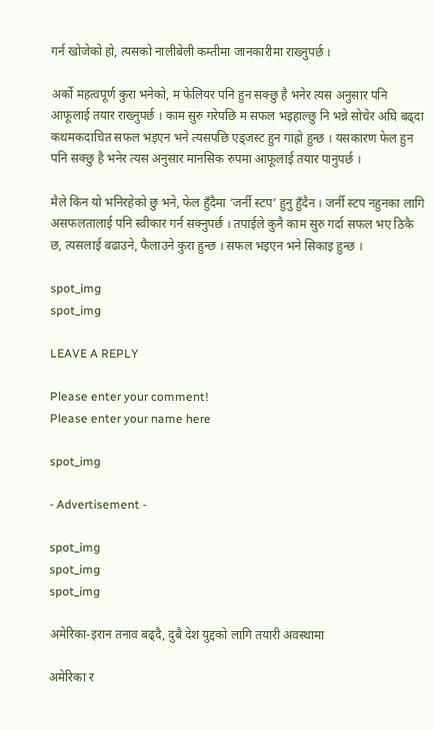गर्न खोजेको हो, त्यसको नालीबेली कम्तीमा जानकारीमा राख्नुपर्छ ।

अर्को महत्वपूर्ण कुरा भनेको, म फेलियर पनि हुन सक्छु है भनेर त्यस अनुसार पनि आफूलाई तयार राख्नुपर्छ । काम सुरु गरेपछि म सफल भइहाल्छु नि भन्ने सोचेर अघि बढ्दा कथमकदाचित सफल भइएन भने त्यसपछि एड्जस्ट हुन गाह्रो हुन्छ । यसकारण फेल हुन पनि सक्छु है भनेर त्यस अनुसार मानसिक रुपमा आफूलाई तयार पानुपर्छ ।

मैले किन यो भनिरहेको छु भने, फेल हुँदैमा ‘जर्नी स्टप’ हुनु हुँदैन । जर्नी स्टप नहुनका लागि असफलतालाई पनि स्वीकार गर्न सक्नुपर्छ । तपाईले कुनै काम सुरु गर्दा सफल भए ठिकै छ, त्यसलाई बढाउने, फैलाउने कुरा हुन्छ । सफल भइएन भने सिकाइ हुन्छ ।

spot_img
spot_img

LEAVE A REPLY

Please enter your comment!
Please enter your name here

spot_img

- Advertisement -

spot_img
spot_img
spot_img

अमेरिका-इरान तनाव बढ्दै, दुबै देश युद्दको लागि तयारी अवस्थामा

अमेरिका र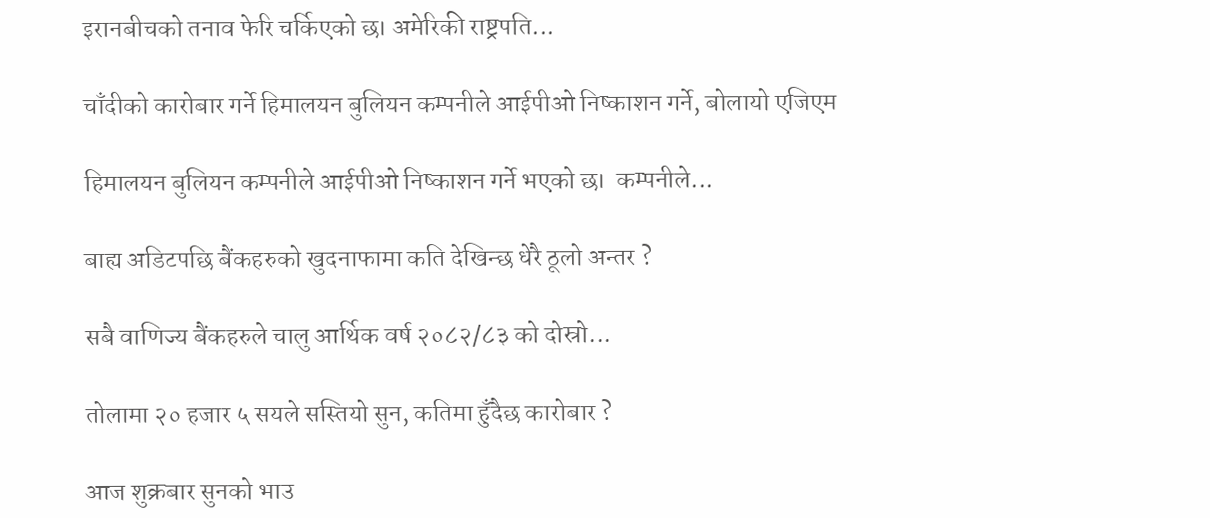इरानबीचको तनाव फेरि चर्किएको छ। अमेरिकी राष्ट्रपति...

चाँदीको कारोबार गर्ने हिमालयन बुलियन कम्पनीले आईपीओ निष्काशन गर्ने, बोलायो एजिएम

हिमालयन बुलियन कम्पनीले आईपीओ निष्काशन गर्ने भएको छ।  कम्पनीले...

बाह्य अडिटपछि बैंकहरुको खुदनाफामा कति देखिन्छ धेरै ठूलो अन्तर ?

सबै वाणिज्य बैंकहरुले चालु आर्थिक वर्ष २०८२/८३ को दोस्रो...

तोलामा २० हजार ५ सयले सस्तियो सुन, कतिमा हुँदैछ कारोबार ?

आज शुक्रबार सुनको भाउ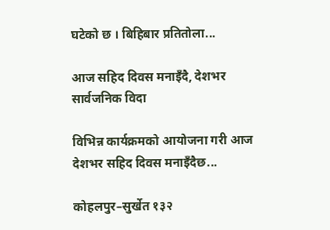घटेको छ । बिहिबार प्रतितोला...

आज सहिद दिवस मनाइँदै, देशभर सार्वजनिक विदा

विभिन्न कार्यक्रमको आयोजना गरी आज देशभर सहिद दिवस मनाइँदैछ...

कोहलपुर–सुर्खेत १३२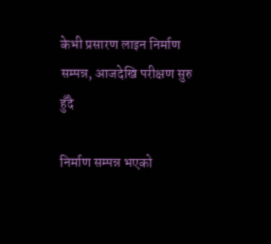केभी प्रसारण लाइन निर्माण सम्पन्न, आजदेखि परीक्षण सुरु हुँदै

निर्माण सम्पन्न भएको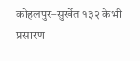कोहलपुर–सुर्खेत १३२ केभी प्रसारण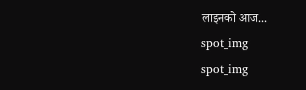लाइनको आज...
spot_img
spot_img